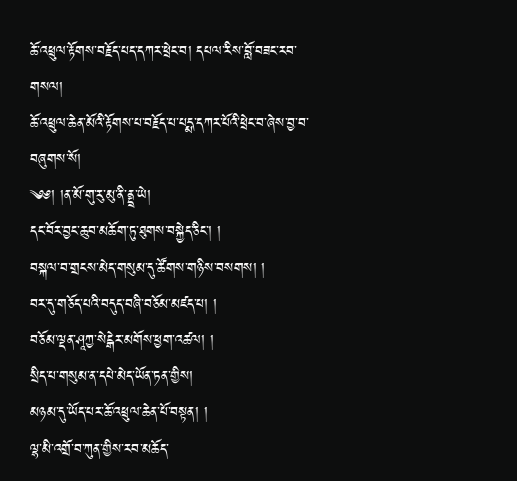ཆོ་འཕྲུལ་རྟོགས་བརྗོད་པད་དཀར་ཕྲེང་བ། དཔལ་རིས་བློ་བཟང་རབ་གསལ།
ཆོ་འཕྲུལ་ཆེན་མོའི་རྟོགས་པ་བརྗོད་པ་པདྨ་དཀར་པོའི་ཕྲེང་བ་ཞེས་བྱ་བ་བཞུགས་སོ།
༄༅། །ན་མོ་གུ་རུ་མུ་ནི་ནྡྲ་ཡེ།
དང་བོར་བྱང་ཆུབ་མཆོག་ཏུ་ཐུགས་བསྐྱེད་ཅིང་། །
བསྐལ་བ་གྲངས་མེད་གསུམ་དུ་ཚོགས་གཉིས་བསགས། །
བར་དུ་གཅོད་པའི་བདུད་བཞི་བཅོམ་མཛད་པ། །
བཅོམ་ལྡན་ཤཱཀྱ་སེངྒེར་མགོས་ཕྱག་འཚལ། །
སྲིད་པ་གསུམ་ན་དཔེ་མེད་ཡོན་ཏན་གྱིས།
མཉམ་དུ་ཡོད་པར་ཆོ་འཕྲུལ་ཆེན་པོ་བསྟན། །
ལྷ་མི་འགྲོ་བ་ཀུན་གྱིས་རབ་མཆོད་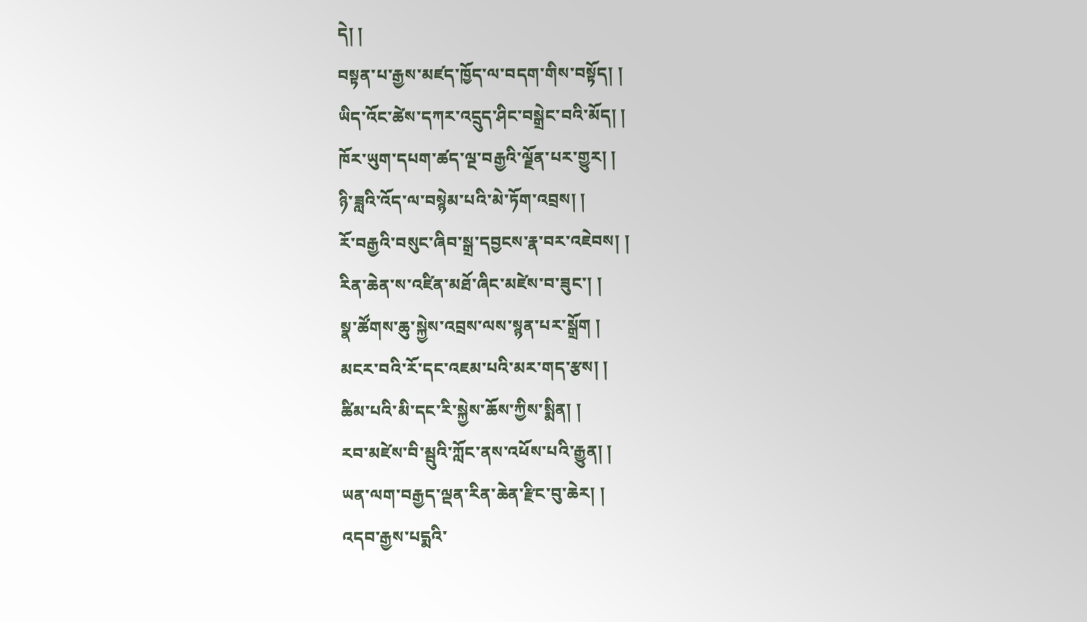དེ། །
བསྟན་པ་རྒྱས་མཛད་ཁྱོད་ལ་བདག་གིས་བསྟོད། །
ཡིད་འོང་ཚེས་དཀར་འདྲུད་ཤིང་བསྒྲེང་བའི་མོད། །
ཁོར་ཡུག་དཔག་ཚད་ལྔ་བརྒྱའི་ལྗོན་པར་གྱུར། །
ཉི་ཟླའི་འོད་ལ་བསྙེམ་པའི་མེ་ཏོག་འབྲས། །
རོ་བརྒྱའི་བསུང་ཞིབ་སྒྲ་དབྱངས་རྣ་བར་འཇེབས། །
རིན་ཆེན་ས་འཛིན་མཐོ་ཞིང་མཛེས་བ་ཟུང་། །
སྣ་ཚོགས་ཆུ་སྐྱེས་འབྲས་ལས་སྙན་པར་སྒྲོག །
མངར་བའི་རོ་དང་འཇམ་པའི་མར་གད་རྩས། །
ཚིམ་པའི་མི་དང་རི་སྐྱེས་ཆོས་ཀྱིས་སྨིན། །
རབ་མཛེས་བི་མྦུའི་ཀློང་ནས་འཕོས་པའི་རྒྱུན། །
ཡན་ལག་བརྒྱད་ལྡན་རིན་ཆེན་རྫིང་བུ་ཆེར། །
འདབ་རྒྱས་པདྨའི་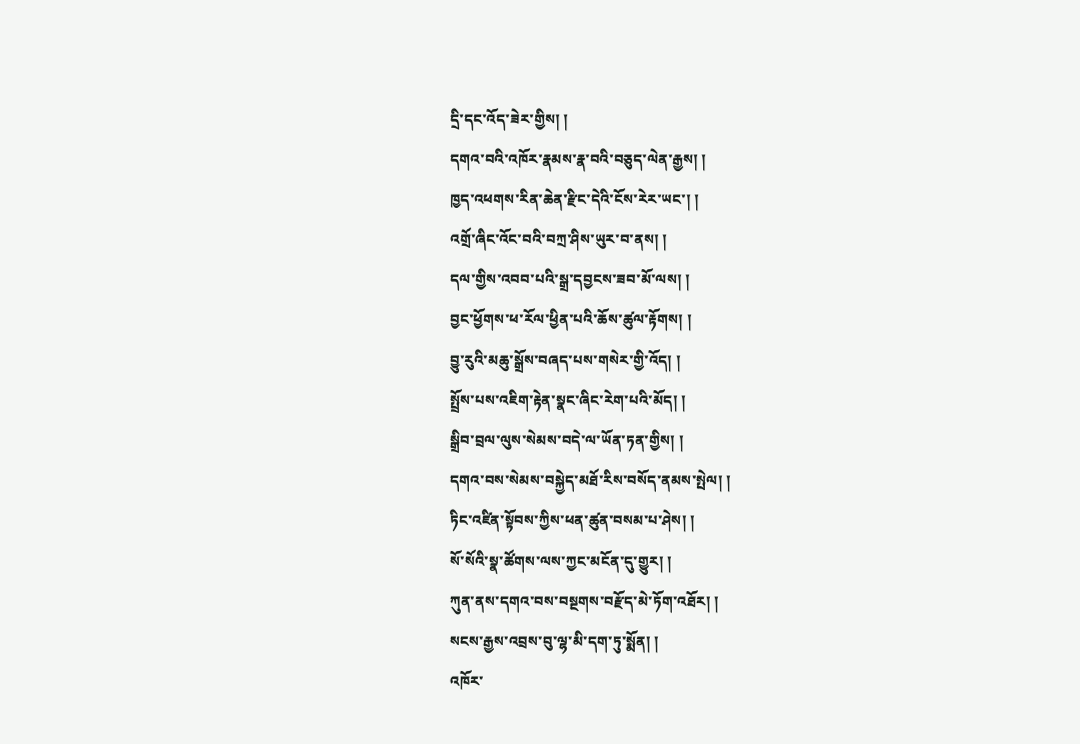དྲི་དང་འོད་ཟེར་གྱིས། །
དགའ་བའི་འཁོར་རྣམས་རྣ་བའི་བཅུད་ལེན་རྒྱས། །
ཁྱད་འཕགས་རིན་ཆེན་རྫིང་དེའི་ངོས་རེར་ཡང་། །
འགྲོ་ཞིང་འོང་བའི་བཀྲ་ཤིས་ཡུར་བ་ནས། །
དལ་གྱིས་འབབ་པའི་སྒྲ་དབྱངས་ཟབ་མོ་ལས། །
བྱང་ཕྱོགས་ཕ་རོལ་ཕྱིན་པའི་ཆོས་ཚུལ་རྟོགས། །
བྱུ་རུའི་མཆུ་སྒྲོས་བཞད་པས་གསེར་གྱི་འོད། །
སྤྲོས་པས་འཇིག་རྟེན་སྣང་ཞིང་རེག་པའི་མོད། །
སྒྲིབ་བྲལ་ལུས་སེམས་བདེ་ལ་ཡོན་ཏན་གྱིས། །
དགའ་བས་སེམས་བསྐྱེད་མཐོ་རིས་བསོད་ནམས་སྤེལ། །
ཏིང་འཛིན་སྟོབས་ཀྱིས་ཕན་ཚུན་བསམ་པ་ཤེས། །
སོ་སོའི་སྣ་ཚོགས་ལས་ཀྱང་མངོན་དུ་གྱུར། །
ཀུན་ནས་དགའ་བས་བསྔགས་བརྫོད་མེ་ཏོག་འཐོར། །
སངས་རྒྱས་འབྲས་བུ་ལྷ་མི་དག་ཏུ་སྨོན། །
འཁོར་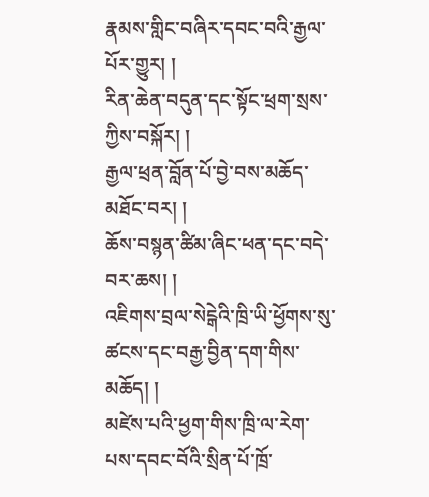རྣམས་གླིང་བཞིར་དབང་བའི་རྒྱལ་པོར་གྱུར། །
རིན་ཆེན་བདུན་དང་སྟོང་ཕྲག་སྲས་ཀྱིས་བསྐོར། །
རྒྱལ་ཕྲན་བློན་པོ་བྱེ་བས་མཆོད་མཐོང་བར། །
ཆོས་བསྙན་ཚིམ་ཞིང་ཕན་དང་བདེ་བར་ཆས། །
འཇིགས་བྲལ་སེངྒེའི་ཁྲི་ཡི་ཕྱོགས་སུ་ཚངས་དང་བརྒྱ་བྱིན་དག་གིས་མཆོད། །
མཛེས་པའི་ཕྱག་གིས་ཁྲི་ལ་རེག་པས་དབང་བོའི་སྲིན་པོ་ཁྲོ་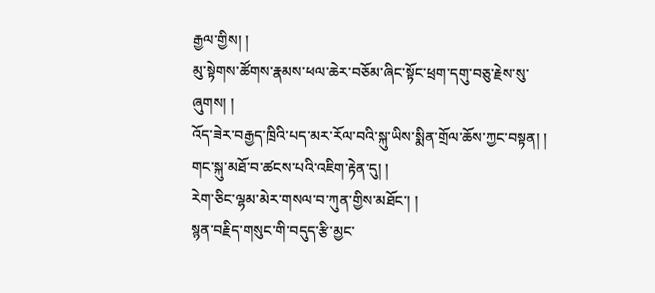རྒྱལ་གྱིས། །
མུ་སྟེགས་ཚོགས་རྣམས་ཕལ་ཆེར་བཅོམ་ཞིང་སྟོང་ཕྲག་དགུ་བཅུ་རྗེས་སུ་ཞུགས། །
འོད་ཟེར་བརྒྱད་ཁྲིའི་པད་མར་རོལ་བའི་སྐུ་ཡིས་སྨིན་གྲོལ་ཆོས་ཀྱང་བསྟན། །
གང་སྐུ་མཐོ་བ་ཚངས་པའི་འཇིག་རྟེན་དུ། །
རེག་ཅིང་ལྷམ་མེར་གསལ་བ་ཀུན་གྱིས་མཐོང་། །
སྙན་བརྗིད་གསུང་གི་བདུད་རྩི་མྱང་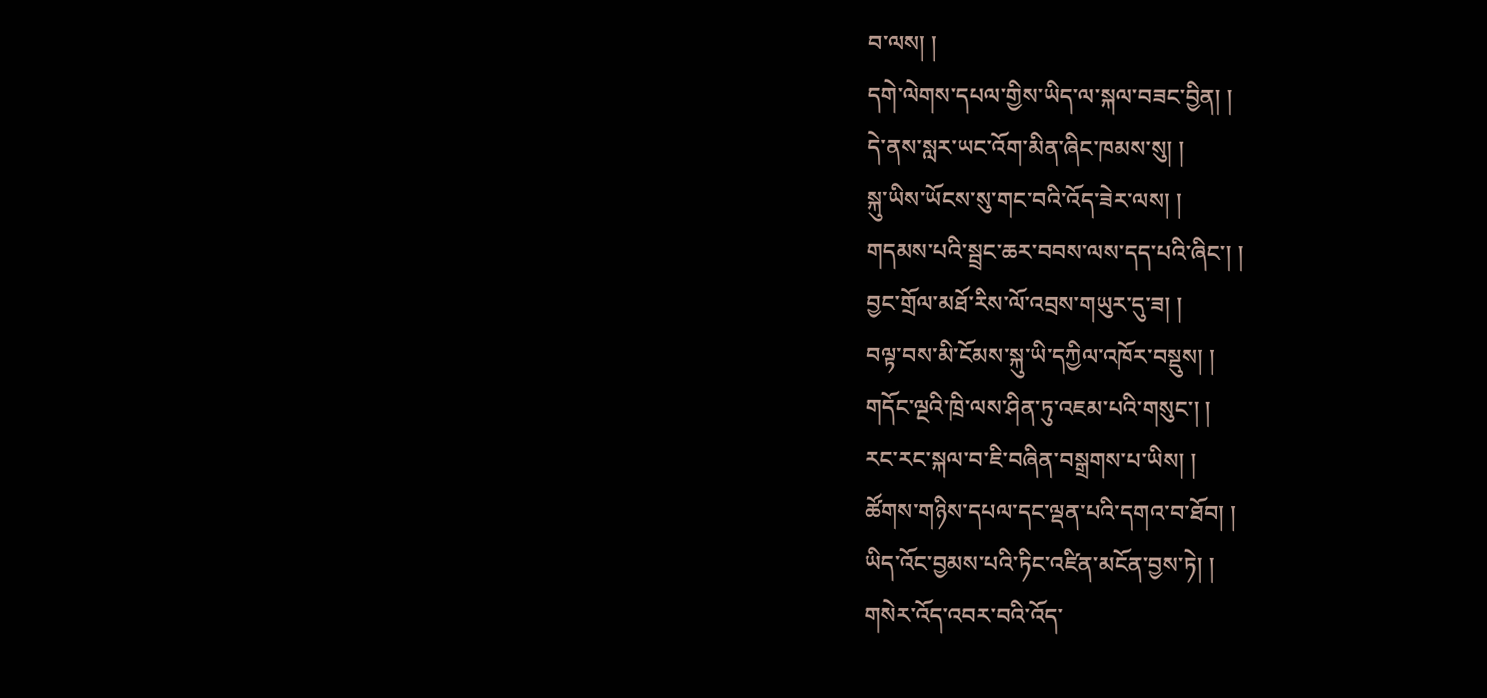བ་ལས། །
དགེ་ལེགས་དཔལ་གྱིས་ཡིད་ལ་སྐལ་བཟང་བྱིན། །
དེ་ནས་སླར་ཡང་འོག་མིན་ཞིང་ཁམས་སུ། །
སྐུ་ཡིས་ཡོངས་སུ་གང་བའི་འོད་ཟེར་ལས། །
གདམས་པའི་སྦྲང་ཆར་བབས་ལས་དད་པའི་ཞིང་། །
བྱང་གྲོལ་མཐོ་རིས་ལོ་འབྲས་གཡུར་དུ་ཟ། །
བལྟ་བས་མི་ངོམས་སྐུ་ཡི་དཀྱིལ་འཁོར་བསྡུས། །
གདོང་ལྔའི་ཁྲི་ལས་ཤིན་ཏུ་འཇམ་པའི་གསུང་། །
རང་རང་སྐལ་བ་ཇི་བཞིན་བསྒྲགས་པ་ཡིས། །
ཚོགས་གཉིས་དཔལ་དང་ལྡན་པའི་དགའ་བ་ཐོབ། །
ཡིད་འོང་བྱམས་པའི་ཏིང་འཛིན་མངོན་བྱས་ཏེ། །
གསེར་འོད་འབར་བའི་འོད་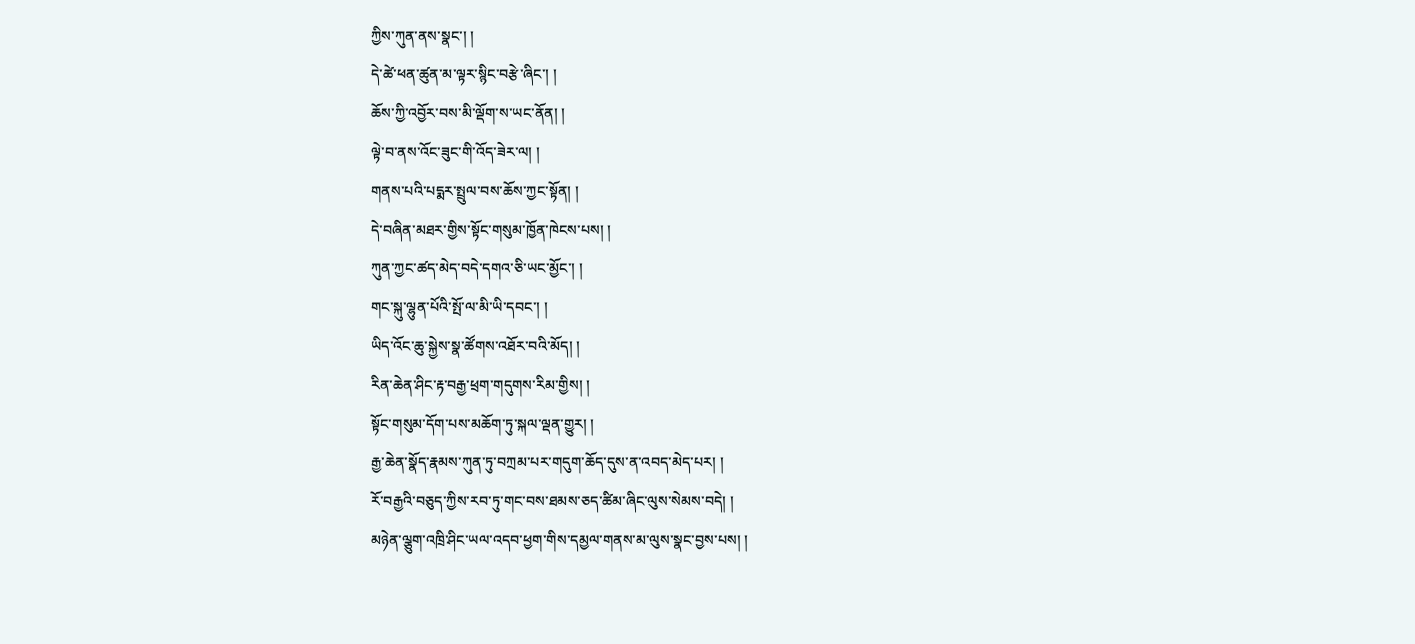ཀྱིས་ཀུན་ནས་སྣང་། །
དེ་ཚེ་ཕན་ཚུན་མ་ལྟར་སྙིང་བརྩེ་ཞིང་། །
ཆོས་ཀྱི་འབྱོར་བས་མི་ལྡོག་ས་ཡང་ནོན། །
ལྟེ་བ་ནས་འོང་ཟུང་གི་འོད་ཟེར་ལ། །
གནས་པའི་པདྨར་སྤྲུལ་བས་ཆོས་ཀྱང་སྟོན། །
དེ་བཞིན་མཐར་གྱིས་སྟོང་གསུམ་ཁྱོན་ཁེངས་པས། །
ཀུན་ཀྱང་ཚད་མེད་བདེ་དགའ་ཅི་ཡང་མྱོང་། །
གང་སྐུ་ལྷུན་པོའི་སྤོ་ལ་མི་ཡི་དབང་། །
ཡིད་འོང་ཆུ་སྐྱེས་སྣ་ཚོགས་འཐོར་བའི་མོད། །
རིན་ཆེན་ཤིང་རྟ་བརྒྱ་ཕྲག་གདུགས་རིམ་གྱིས། །
སྟོང་གསུམ་དོག་པས་མཆོག་ཏུ་སྐལ་ལྡན་གྱུར། །
རྒྱ་ཆེན་སྣོད་རྣམས་ཀུན་ཏུ་བཀྲམ་པར་གདུག་ཆོད་དུས་ན་འབད་མེད་པར། །
རོ་བརྒྱའི་བཅུད་ཀྱིས་རབ་ཏུ་གང་བས་ཐམས་ཅད་ཚིམ་ཞིང་ལུས་སེམས་བདེ། །
མཉེན་ལྕུག་འཁྲི་ཤིང་ཡལ་འདབ་ཕྱག་གིས་དམྱལ་གནས་མ་ལུས་སྣང་བྱས་པས། །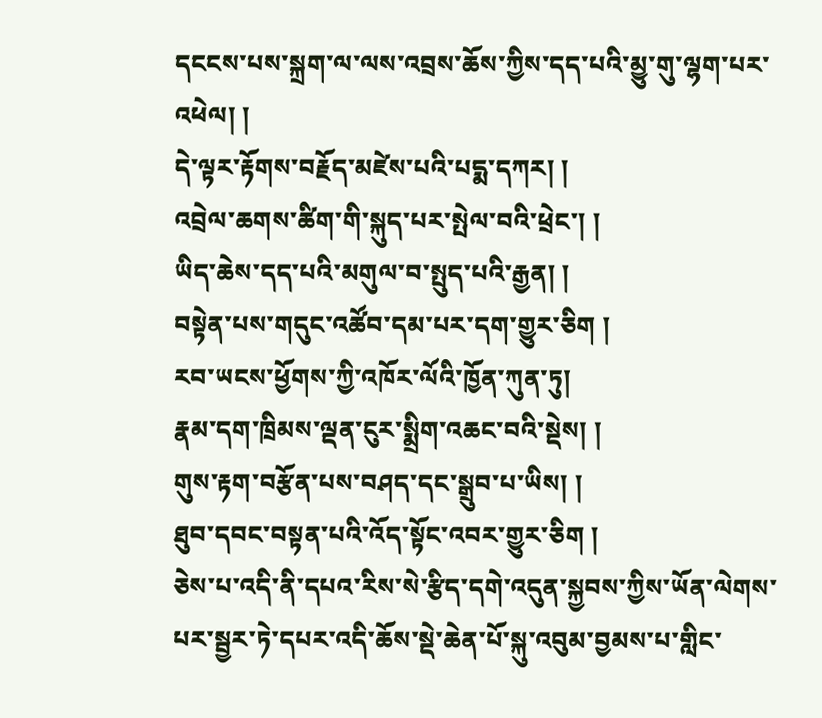དངངས་པས་སྐྲག་ལ་ལས་འབྲས་ཆོས་ཀྱིས་དད་པའི་མྱུ་གུ་ལྷག་པར་འཕེལ། །
དེ་ལྟར་རྟོགས་བརྗོད་མཛེས་པའི་པདྨ་དཀར། །
འབྲེལ་ཆགས་ཚིག་གི་སྐུད་པར་སྤེལ་བའི་ཕྲེང་། །
ཡིད་ཆེས་དད་པའི་མགུལ་བ་སྤུད་པའི་རྒྱན། །
བསྟེན་པས་གདུང་འཚོབ་དམ་པར་དག་གྱུར་ཅིག །
རབ་ཡངས་ཕྱོགས་ཀྱི་འཁོར་ལོའི་ཁྱོན་ཀུན་ཏུ།
རྣམ་དག་ཁྲིམས་ལྡན་ངུར་སྨྲིག་འཆང་བའི་སྡེས། །
གུས་རྟག་བརྩོན་པས་བཤད་དང་སྒྲུབ་པ་ཡིས། །
ཐུབ་དབང་བསྟན་པའི་འོད་སྟོང་འབར་གྱུར་ཅིག །
ཅེས་པ་འདི་ནི་དཔའ་རིས་སེ་རྩིད་དགེ་འདུན་སྐྱབས་ཀྱིས་ཡོན་ལེགས་པར་སྦྱར་ཏེ་དཔར་འདི་ཆོས་སྡེ་ཆེན་པོ་སྐུ་འབུམ་བྱམས་པ་གླིང་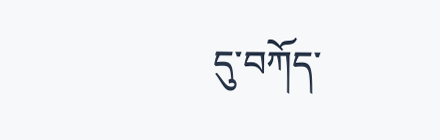དུ་བཀོད་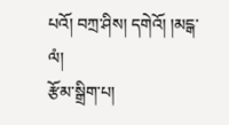པའོ། བཀྲ་ཤིས། དགེའོ། །མངྒ་ལཾ།
རྩོམ་སྒྲིག་པ།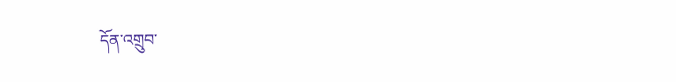དོན་འགྲུབ་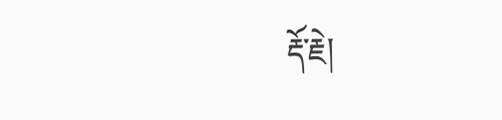རྡོ་རྗེ།